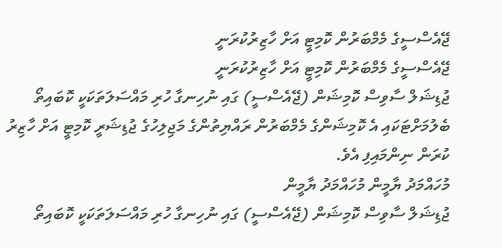ޖޭއެސްސީގެ މެމްބަރުން ކޮމިޓީ އަށް ހާޒިރުކުރަނީ
ޖޭއެސްސީގެ މެމްބަރުން ކޮމިޓީ އަށް ހާޒިރުކުރަނީ
ޖުޑިޝަލް ސާވިސް ކޮމިޝަން (ޖޭއެސްސީ) ގައި ނުހިނގާ ހުރި މައްސަލަތަކަކީ ކޮބައިތޯ ބެލުމަށްޓަކައި އެ ކޮމިޝަންގެ މެމްބަރުން ރައްޔިތުންގެ މަޖިލިހުގެ ޖުޑިޝަރީ ކޮމިޓީ އަށް ހާޒިރު ކުރަން ނިންމައިފި އެވެ.
މުހައްމަދު ޔާމީން މުހައްމަދު ޔާމީން
ޖުޑިޝަލް ސާވިސް ކޮމިޝަން (ޖޭއެސްސީ) ގައި ނުހިނގާ ހުރި މައްސަލަތަކަކީ ކޮބައިތޯ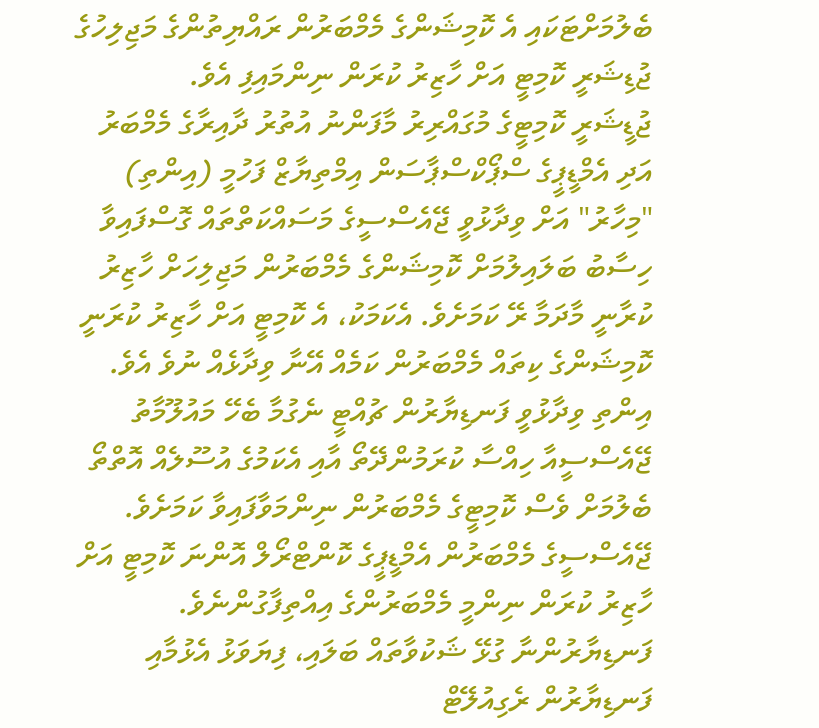ބެލުމަށްޓަކައި އެ ކޮމިޝަންގެ މެމްބަރުން ރައްޔިތުންގެ މަޖިލިހުގެ ޖުޑިޝަރީ ކޮމިޓީ އަށް ހާޒިރު ކުރަން ނިންމައިފި އެވެ.
ޖުޑީޝަރީ ކޮމިޓީގެ މުގައްރިރު މާފަންނު އުތުރު ދާއިރާގެ މެމްބަރު އަދި އެމްޑީޕީގެ ސްޕޯކްސްޕާސަން އިމްތިޔާޒް ފަހުމީ (އިންތި) "މިހާރު" އަށް ވިދާޅުވީ ޖޭއެސްސީގެ މަސައްކަތްތައް ގޮސްފައިވާ ހިސާބު ބަލައިލުމަށް ކޮމިޝަންގެ މެމްބަރުން މަޖިލިހަށް ހާޒިރު ކުރާނީ މާދަމާ ރޭ ކަމަށެވެ. އެކަމަކު، އެ ކޮމިޓީ އަށް ހާޒިރު ކުރަނީ ކޮމިޝަންގެ ކިތައް މެމްބަރުން ކަމެއް އޭނާ ވިދާޅެއް ނުވެ އެވެ.
އިންތި ވިދާޅުވީ ފަނޑިޔާރުން ޗުއްޓީ ނެގުމާ ބެހޭ މައުލޫމާތު ޖޭއެސްސީއާ ހިއްސާ ކުރަމުންދޭތޯ އާއި އެކަމުގެ އުސޫލެއް އޮތްތޯ ބެލުމަށް ވެސް ކޮމިޓީގެ މެމްބަރުން ނިންމަވާފައިވާ ކަމަށެވެ. ޖޭއެސްސީގެ މެމްބަރުން އެމްޑީޕީގެ ކޮންޓްރޯލް އޮންނަ ކޮމިޓީ އަށް ހާޒިރު ކުރަން ނިންމީ މެމްބަރުންގެ އިއްތިފާގުންނެވެ.
ފަނޑިޔާރުންނާ ގުޅޭ ޝަކުވާތައް ބަލައި، ފިޔަވަޅު އެޅުމާއި ފަނޑިޔާރުން ރެގިއުލޭޓް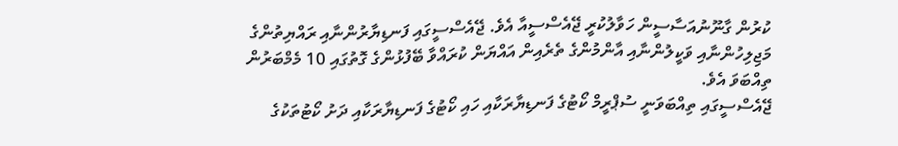ކުރުން ގާނޫނުއަސާސީން ހަވާލުކުރީ ޖޭއެސްސީއާ އެވެ. ޖޭއެސްސީގައި ފަނޑިޔާރުންނާއި ރައްޔިތުންގެ މަޖިލިހުންނާއި ވަކީލުންނާއި އާންމުންގެ ތެރެއިން އައްޔަން ކުރައްވާ ބޭފުޅުންގެ ގޮތުގައި 10 މެމްބަރުން ތިއްބަވަ އެވެ.
ޖޭއެސްސީގައި ތިއްބަވަނީ ސުޕްރީމް ކޯޓުގެ ފަނޑިޔާރަކާއި ހައި ކޯޓުގެ ފަނޑިޔާރަކާއި ދަށު ކޯޓުތަކުގެ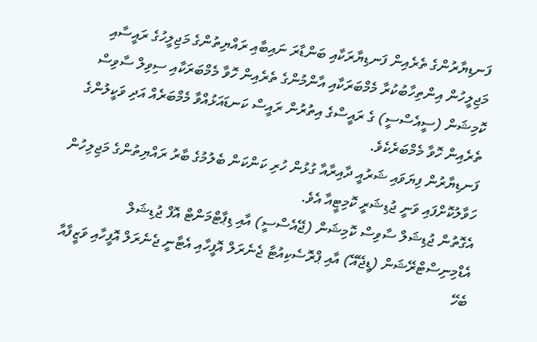ފަނޑިޔާރުންގެ ތެރެއިން ފަނޑިޔާރަކާއި ބަންޑާރަ ނައިބާއި ރައްޔިތުންގެ މަޖިލީހުގެ ރައީސާއި މަޖިލީހުން އިންތިހާބުކުރާ މެމްބަރަކާއި އާންމުންގެ ތެރެއިން ހޮވާ މެމްބަރަކާއި ސިވިލް ސާވިސް ކޮމިޝަން (ސީއެސްސީ) ގެ ރައީސްގެ އިތުރުން ރައީސް ކަނޑައަޅުއްވާ މެމްބަރެއް އަދި ވަކީލުންގެ ތެރެއިން ހޮވާ މެމްބަރެކެވެ.
ފަނޑިޔާރުން ފިޔަވައި ޝަރުއީ ދާއިރާއާ ގުޅުން ހުރި ކަންކަން ބެލުމުގެ ބާރު ރައްޔިތުންގެ މަޖިލިހުން ހަވާލުކޮށްފައި ވަނީ ޖުޑިޝަރީ ކޮމިޓީއާ އެވެ.
އެގޮތުން ޖުޑިޝަލް ސާވިސް ކޮމިޝަން (ޖޭއެސްސީ) އާއި ޑިޕާޓްމަންޓް އޮފް ޖުޑިޝަލް އެޑްމިނިސްޓްރޭޝަން (ޑީޖޭއޭ) އާއި ޕްރޮސެކިއުޓާ ޖެނެރަލް އޮފީހާއި އެޓާނީ ޖެނެރަލް އޮފީހާއި ވަޒީފާއާ ބެހޭ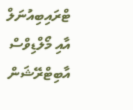ޓްރައިބިއުނަލް އާއި މޯލްޑިވްސް އާބިޓްރޭޝަން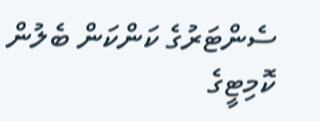ސެންޓަރުގެ ކަންކަން ބެލުން ކޮމިޓީގެ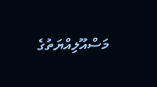މަސްއޫލިއްޔަތުގެ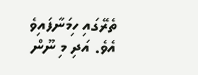ތެރޭގައި ހިމަނާފައިވެ އެވެ. އަދި މި ނޫން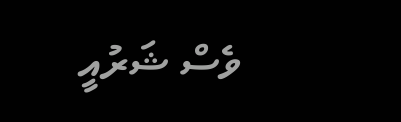ވެސް ޝަރުއީ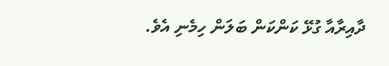ދާއިރާއާ ގުޅޭ ކަންކަން ބަލަން ހިމެނި އެވެ.